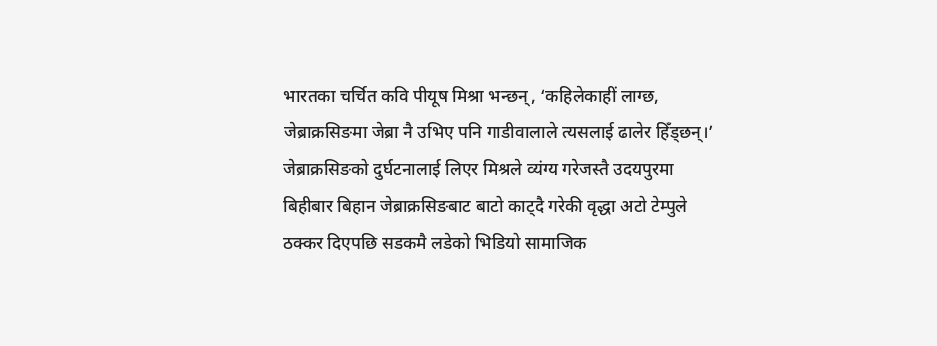भारतका चर्चित कवि पीयूष मिश्रा भन्छन्, ‘कहिलेकाहीं लाग्छ, जेब्राक्रसिङमा जेब्रा नै उभिए पनि गाडीवालाले त्यसलाई ढालेर हिँड्छन्।’
जेब्राक्रसिङको दुर्घटनालाई लिएर मिश्रले व्यंग्य गरेजस्तै उदयपुरमा बिहीबार बिहान जेब्राक्रसिङबाट बाटो काट्दै गरेकी वृद्धा अटो टेम्पुले ठक्कर दिएपछि सडकमै लडेको भिडियो सामाजिक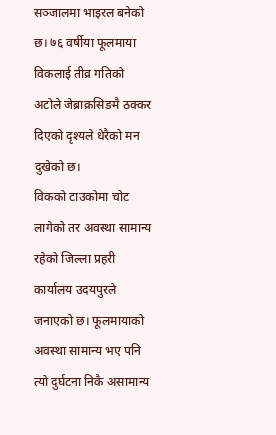सञ्जालमा भाइरल बनेको छ। ७६ वर्षीया फूलमाया विकलाई तीव्र गतिको अटोले जेब्राक्रसिङमै ठक्कर दिएको दृश्यले धेरैको मन दुखेको छ।
विकको टाउकोमा चोट लागेको तर अवस्था सामान्य रहेको जिल्ला प्रहरी कार्यालय उदयपुरले जनाएको छ। फूलमायाको अवस्था सामान्य भए पनि त्यो दुर्घटना निकै असामान्य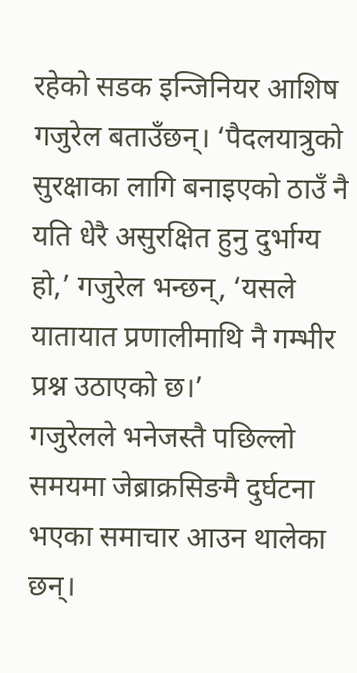रहेको सडक इन्जिनियर आशिष गजुरेल बताउँछन्। ‘पैदलयात्रुको सुरक्षाका लागि बनाइएको ठाउँ नै यति धेरै असुरक्षित हुनु दुर्भाग्य हो,’ गजुरेल भन्छन्, ‘यसले यातायात प्रणालीमाथि नै गम्भीर प्रश्न उठाएको छ।’
गजुरेलले भनेजस्तै पछिल्लो समयमा जेब्राक्रसिङमै दुर्घटना भएका समाचार आउन थालेका छन्।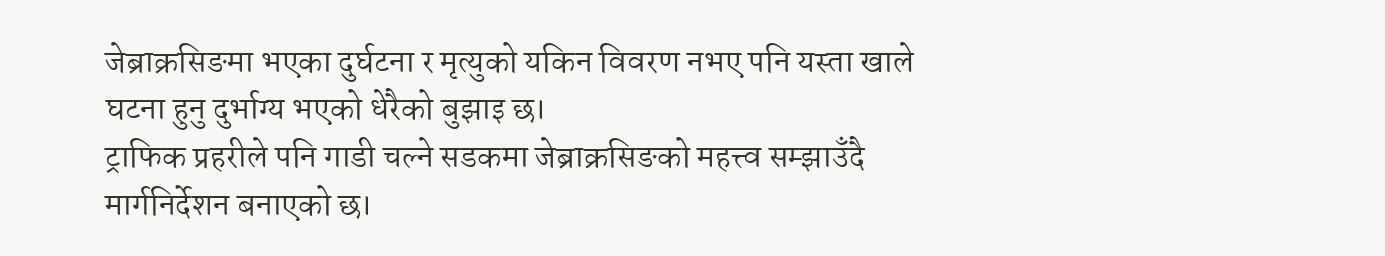जेब्राक्रसिङमा भएका दुर्घटना र मृत्युको यकिन विवरण नभए पनि यस्ता खाले घटना हुनु दुर्भाग्य भएको धेरैको बुझाइ छ।
ट्राफिक प्रहरीले पनि गाडी चल्ने सडकमा जेब्राक्रसिङको महत्त्व सम्झाउँदै मार्गनिर्देशन बनाएको छ।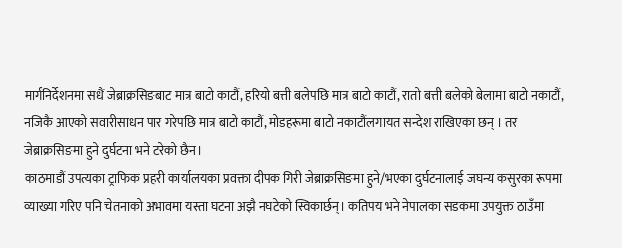मार्गनिर्देशनमा सधैं जेब्राक्रसिङबाट मात्र बाटो काटौं, हरियो बत्ती बलेपछि मात्र बाटो काटौं, रातो बत्ती बलेको बेलामा बाटो नकाटौं, नजिकै आएको सवारीसाधन पार गरेपछि मात्र बाटो काटौं, मोडहरूमा बाटो नकाटौंलगायत सन्देश राखिएका छन् । तर जेब्राक्रसिङमा हुने दुर्घटना भने टरेको छैन।
काठमाडौं उपत्यका ट्राफिक प्रहरी कार्यालयका प्रवक्ता दीपक गिरी जेब्राक्रसिङमा हुने/भएका दुर्घटनालाई जघन्य कसुरका रूपमा व्याख्या गरिए पनि चेतनाको अभावमा यस्ता घटना अझै नघटेको स्विकार्छन्। कतिपय भने नेपालका सडकमा उपयुक्त ठाउँमा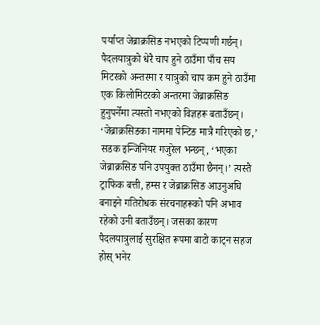पर्याप्त जेब्राक्रसिङ नभएको टिप्पणी गर्छन्। पैदलयात्रुको धेरै चाप हुने ठाउँमा पाँच सय मिटरको अन्तरमा र यात्रुको चाप कम हुने ठाउँमा एक किलोमिटरको अन्तरमा जेब्राक्रसिङ हुनुपर्नेमा त्यस्तो नभएको विज्ञहरू बताउँछन्।
‘जेब्राक्रसिङका नाममा पेन्टिङ मात्रै गरिएको छ,’ सडक इन्जिनियर गजुरेल भन्छन्, ‘भएका जेब्राक्रसिङ पनि उपयुक्त ठाउँमा छैनन्।’ त्यस्तै ट्राफिक बत्ती, हम्स र जेब्राक्रसिङ आउनुअघि बनाइने गतिरोधक संरचनाहरूको पनि अभाव रहेको उनी बताउँछन्। जसका कारण पैदलयात्रुलाई सुरक्षित रूपमा बाटो काट्न सहज होस् भनेर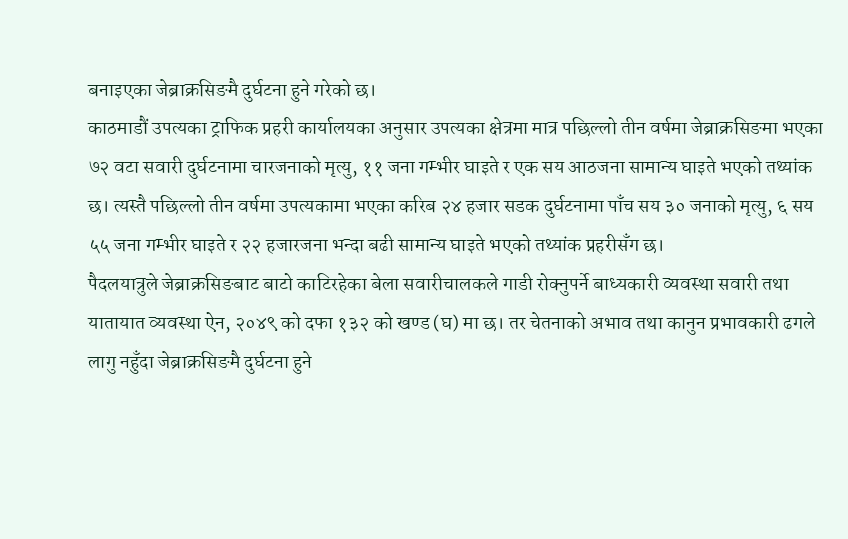बनाइएका जेब्राक्रसिङमै दुर्घटना हुने गरेको छ।
काठमाडौं उपत्यका ट्राफिक प्रहरी कार्यालयका अनुसार उपत्यका क्षेत्रमा मात्र पछिल्लो तीन वर्षमा जेब्राक्रसिङमा भएका ७२ वटा सवारी दुर्घटनामा चारजनाको मृत्यु, ११ जना गम्भीर घाइते र एक सय आठजना सामान्य घाइते भएको तथ्यांक छ। त्यस्तै पछिल्लो तीन वर्षमा उपत्यकामा भएका करिब २४ हजार सडक दुर्घटनामा पाँच सय ३० जनाको मृत्यु, ६ सय ५५ जना गम्भीर घाइते र २२ हजारजना भन्दा बढी सामान्य घाइते भएको तथ्यांक प्रहरीसँग छ।
पैदलयात्रुले जेब्राक्रसिङबाट बाटो काटिरहेका बेला सवारीचालकले गाडी रोक्नुपर्ने बाध्यकारी व्यवस्था सवारी तथा यातायात व्यवस्था ऐन, २०४९ को दफा १३२ को खण्ड (घ) मा छ। तर चेतनाको अभाव तथा कानुन प्रभावकारी ढगले लागु नहुँदा जेब्राक्रसिङमै दुर्घटना हुने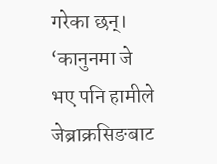गरेका छन्। ‘कानुनमा जे भए पनि हामीले जेब्राक्रसिङबाट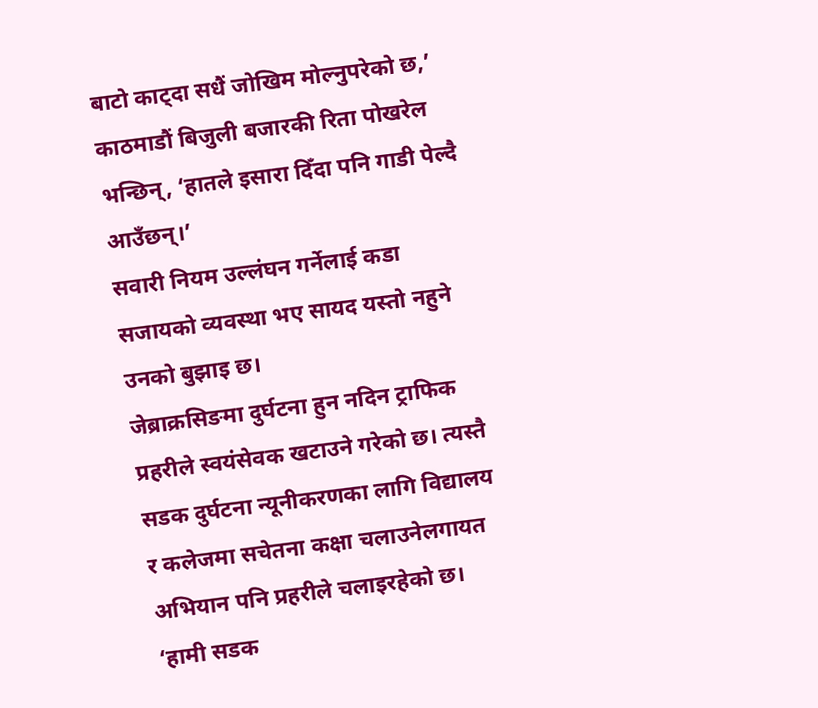बाटो काट्दा सधैं जोखिम मोल्नुपरेको छ,’ काठमाडौं बिजुली बजारकी रिता पोखरेल भन्छिन्, ‘हातले इसारा दिँदा पनि गाडी पेल्दै आउँछन्।’
सवारी नियम उल्लंघन गर्नेलाई कडा सजायको व्यवस्था भए सायद यस्तो नहुने उनको बुझाइ छ।
जेब्राक्रसिङमा दुर्घटना हुन नदिन ट्राफिक प्रहरीले स्वयंसेवक खटाउने गरेको छ। त्यस्तै सडक दुर्घटना न्यूनीकरणका लागि विद्यालय र कलेजमा सचेतना कक्षा चलाउनेलगायत अभियान पनि प्रहरीले चलाइरहेको छ। ‘हामी सडक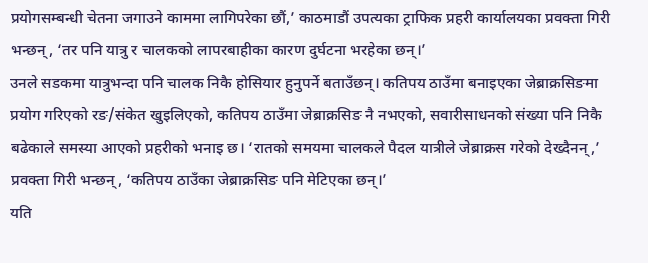प्रयोगसम्बन्धी चेतना जगाउने काममा लागिपरेका छौं,’ काठमाडौं उपत्यका ट्राफिक प्रहरी कार्यालयका प्रवक्ता गिरी भन्छन्, ‘तर पनि यात्रु र चालकको लापरबाहीका कारण दुर्घटना भरहेका छन्।’
उनले सडकमा यात्रुभन्दा पनि चालक निकै होसियार हुनुपर्ने बताउँछन्। कतिपय ठाउँमा बनाइएका जेब्राक्रसिङमा प्रयोग गरिएको रङ/संकेत खुइलिएको, कतिपय ठाउँमा जेब्राक्रसिङ नै नभएको, सवारीसाधनको संख्या पनि निकै बढेकाले समस्या आएको प्रहरीको भनाइ छ। ‘रातको समयमा चालकले पैदल यात्रीले जेब्राक्रस गरेको देख्दैनन्,’ प्रवक्ता गिरी भन्छन्, ‘कतिपय ठाउँका जेब्राक्रसिङ पनि मेटिएका छन्।’
यति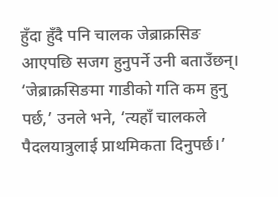हुँदा हुँदै पनि चालक जेब्राक्रसिङ आएपछि सजग हुनुपर्ने उनी बताउँछन्। ‘जेब्राक्रसिङमा गाडीको गति कम हुनु पर्छ,’ उनले भने, ‘त्यहाँ चालकले पैदलयात्रुलाई प्राथमिकता दिनुपर्छ।’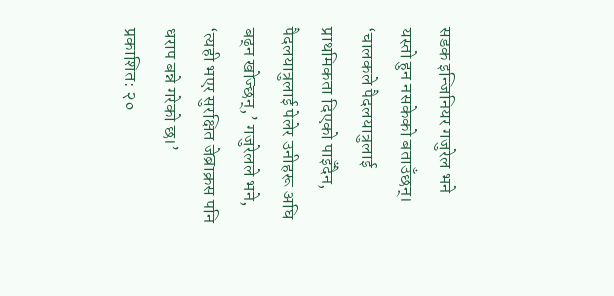सडक इन्जिनियर गजुरेल भने यस्तो हुन नसकेको बताउँछन्। ‘चालकले पैदलयात्रुलाई प्राथमिकता दिएको पाइँदैन, पैदलयात्रुलाई पेलेर उनीहरू अघि बढ्न खोज्छन्,’ गजुरेलले भने, ‘त्यही भएर सुरक्षित जेब्राक्रस पनि धराप बन्ने गरेको छ।’
प्रकाशित: २०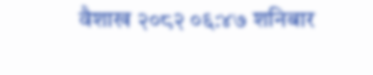वैशाख २०८२ ०६:४७ शनिबार